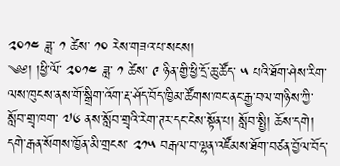༢༠༡༤ ཟླ་ ༡ ཚེས་ ༡༠ རེས་གཟའ་པ་སངས།
༄༅། །ཕྱི་ལོ་ ༢༠༡༤ ཟླ་ ༡ ཚེས་ ༩ ཉིན་གྱི་ཕྱི་དྲོ་ཆུ་ཚོད་ ༥ པའི་ཐོག་ཤེས་རིག་ལས་ཁུངས་ནས་གོ་སྒྲིག་འོག་རྡ་ཤོད་བོད་ཁྱིམ་ཚོགས་ཁང་ནང་རྒྱ་བལ་གཉིས་ཀྱི་སློབ་གྲྭ་ཁག་ ༧༦ ནས་སློབ་གྲྭའི་རེག་ཊར་དང་ངེས་སྟོན་པ། སློབ་སྤྱི། ཆོས་དགེ། དགེ་རྒན་སོགས་ཁྱོན་མི་གྲངས་ ༢༡༥ བརྒལ་བ་ལྷན་འཛོམས་ཐོག་བཙན་བྱོལ་བོད་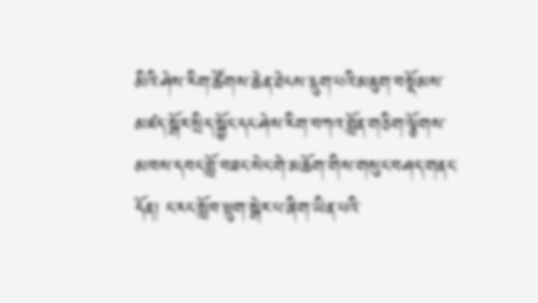མིའི་ཤེས་རིག་ཚོགས་ཆེན་ཐེངས་དྲུག་པའི་མཇུག་བསྡོམས་མཛད་སྒོར་སྲིད་སྐྱོང་དང་ཤེས་རིག་བཀའ་བློན་གཅིག་ལྕོགས་མཁས་དབང་བློ་བཟང་སེང་གེ་མཆོག་གིས་གསུང་བཤད་གནང་དོན། ང་རང་སློབ་ཕྲུག་སྒེར་པ་ཞིག་ཡིན་པའི་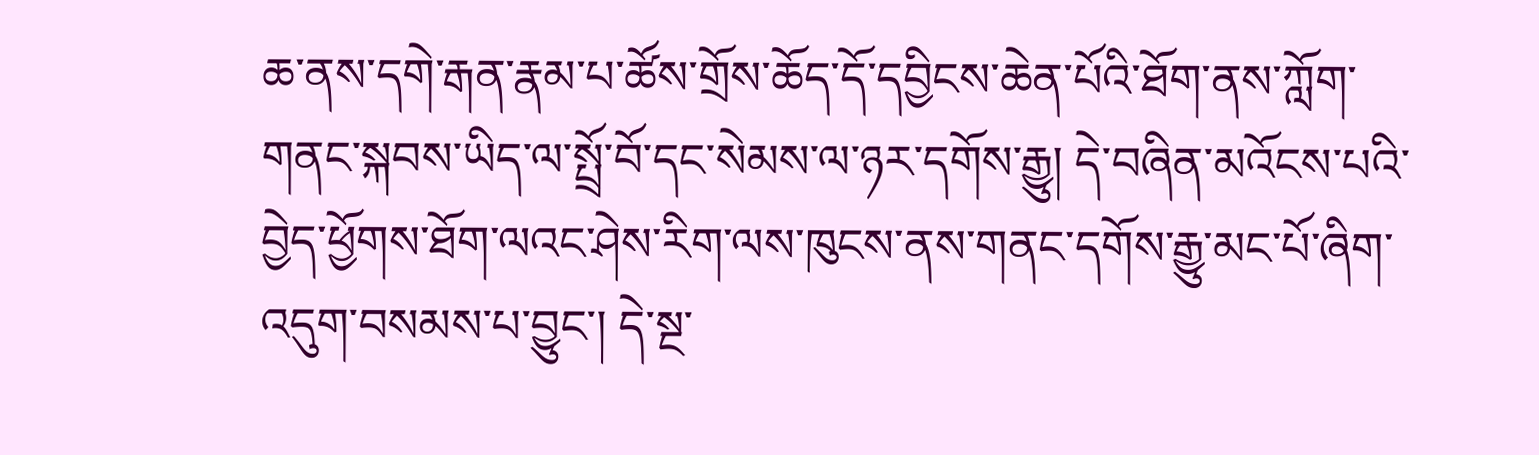ཆ་ནས་དགེ་རྒན་རྣམ་པ་ཚོས་གྲོས་ཆོད་དོ་དབྱིངས་ཆེན་པོའི་ཐོག་ནས་ཀློག་གནང་སྐབས་ཡིད་ལ་སྤྲོ་བོ་དང་སེམས་ལ་ཉར་དགོས་རྒྱུ། དེ་བཞིན་མའོངས་པའི་བྱེད་ཕྱོགས་ཐོག་ལའང་ཤེས་རིག་ལས་ཁུངས་ནས་གནང་དགོས་རྒྱུ་མང་པོ་ཞིག་འདུག་བསམས་པ་བྱུང་། དེ་སྔ་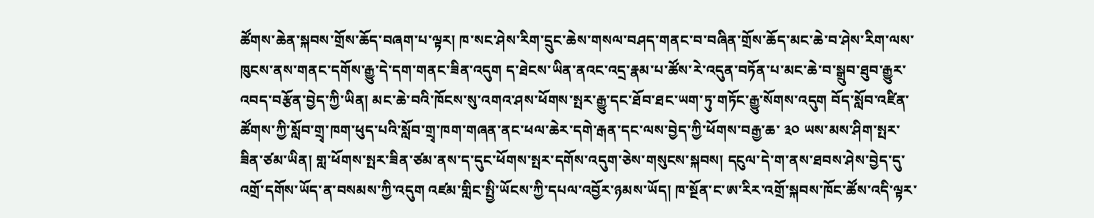ཚོགས་ཆེན་སྐབས་གྲོས་ཆོད་བཞག་པ་ལྟར། ཁ་སང་ཤེས་རིག་དྲུང་ཆེས་གསལ་བཤད་གནང་བ་བཞིན་གྲོས་ཆོད་མང་ཆེ་བ་ཤེས་རིག་ལས་ཁུངས་ནས་གནང་དགོས་རྒྱུ་དེ་དག་གནང་ཟིན་འདུག ད་ཐེངས་ཡིན་ནའང་འདྲ་རྣམ་པ་ཚོས་རེ་འདུན་བཏོན་པ་མང་ཆེ་བ་སྒྲུབ་ཐུབ་རྒྱུར་འབད་བརྩོན་བྱེད་ཀྱི་ཡིན། མང་ཆེ་བའི་ཁོངས་སུ་འགའ་ཤས་ཕོགས་སྤར་རྒྱུ་དང་ཐོབ་ཐང་ཡག་ཏུ་གཏོང་རྒྱུ་སོགས་འདུག བོད་སློབ་འཛིན་ཚོགས་ཀྱི་སློབ་གྲྭ་ཁག་ཕུད་པའི་སློབ་གྲྭ་ཁག་གཞན་ནང་ཕལ་ཆེར་དགེ་རྒན་དང་ལས་བྱེད་ཀྱི་ཕོགས་བརྒྱ་ཆ་ ༣༠ ཡས་མས་ཤིག་སྤར་ཟིན་ཙམ་ཡིན། གླ་ཕོགས་སྤར་ཟིན་ཙམ་ནས་ད་དུང་ཕོགས་སྤར་དགོས་འདུག་ཅེས་གསུངས་སྐབས། དངུལ་དེ་ག་ནས་ཐབས་ཤེས་བྱེད་དུ་འགྲོ་དགོས་ཡོད་ན་བསམས་ཀྱི་འདུག འཛམ་གླིང་སྤྱི་ཡོངས་ཀྱི་དཔལ་འབྱོར་ཉམས་ཡོད། ཁ་སྔོན་ང་ཨ་རིར་འགྲོ་སྐབས་ཁོང་ཚོས་འདི་ལྟར་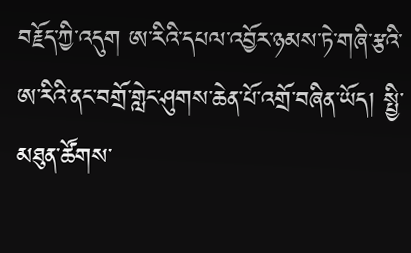བརྗོད་ཀྱི་འདུག ཨ་རིའི་དཔལ་འབྱོར་ཉམས་ཏེ་གཞི་རྩའི་ཨ་རིའི་ནང་བགྲོ་གླེང་ཤུགས་ཆེན་པོ་འགྲོ་བཞིན་ཡོད། སྤྱི་མཐུན་ཚོགས་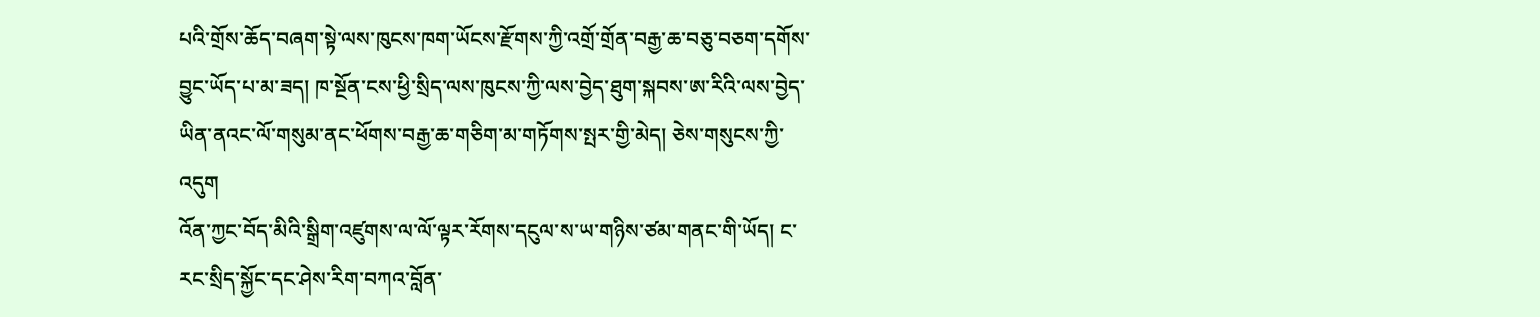པའི་གྲོས་ཆོད་བཞག་སྟེ་ལས་ཁུངས་ཁག་ཡོངས་རྫོགས་ཀྱི་འགྲོ་གྲོན་བརྒྱ་ཆ་བཅུ་བཅག་དགོས་བྱུང་ཡོད་པ་མ་ཟད། ཁ་སྔོན་ངས་ཕྱི་སྲིད་ལས་ཁུངས་ཀྱི་ལས་བྱེད་ཐུག་སྐབས་ཨ་རིའི་ལས་བྱེད་ཡིན་ནའང་ལོ་གསུམ་ནང་ཕོགས་བརྒྱ་ཆ་གཅིག་མ་གཏོགས་སྤར་གྱི་མེད། ཅེས་གསུངས་ཀྱི་འདུག
འོན་ཀྱང་བོད་མིའི་སྒྲིག་འཛུགས་ལ་ལོ་ལྟར་རོགས་དངུལ་ས་ཡ་གཉིས་ཙམ་གནང་གི་ཡོད། ང་རང་སྲིད་སྐྱོང་དང་ཤེས་རིག་བཀའ་བློན་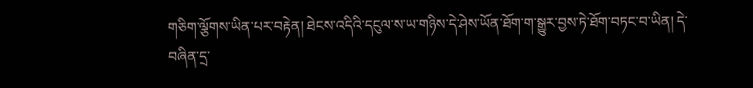གཅིག་ལྕོགས་ཡིན་པར་བརྟེན། ཐེངས་འདིའི་དངུལ་ས་ཡ་གཉིས་དེ་ཤེས་ཡོན་ཐོག་ག་སྒྱུར་བྱས་ཏེ་ཐོག་བཏང་བ་ཡིན། དེ་བཞིན་དྲ་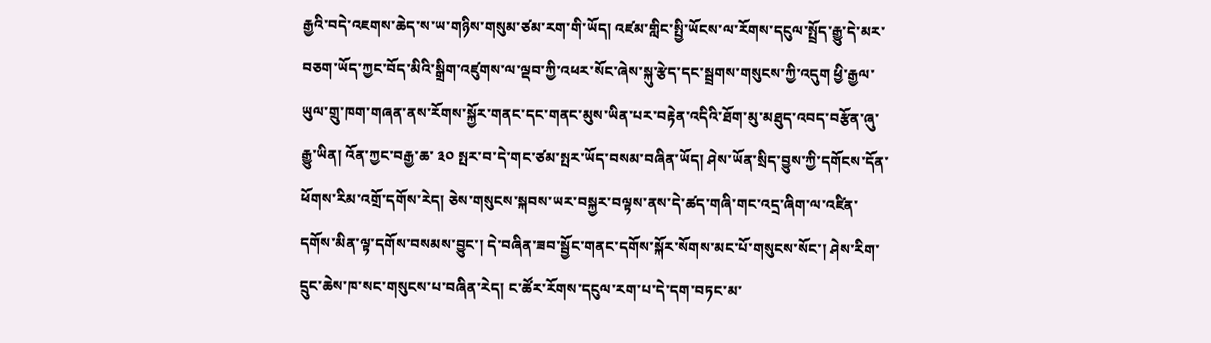རྒྱའི་བདེ་འཇགས་ཆེད་ས་ཡ་གཉིས་གསུམ་ཙམ་རག་གི་ཡོད། འཛམ་གླིང་སྤྱི་ཡོངས་ལ་རོགས་དངུལ་སྤྲོད་རྒྱུ་དེ་མར་བཅག་ཡོད་ཀྱང་བོད་མིའི་སྒྲིག་འཛུགས་ལ་ལྡབ་ཀྱི་འཕར་སོང་ཞེས་སྐུ་རྩེད་དང་སྦྲགས་གསུངས་ཀྱི་འདུག ཕྱི་རྒྱལ་ཡུལ་གྲུ་ཁག་གཞན་ནས་རོགས་སྐྱོར་གནང་དང་གནང་མུས་ཡིན་པར་བརྟེན་འདིའི་ཐོག་མུ་མཐུད་འབད་བརྩོན་ཞུ་རྒྱུ་ཡིན། འོན་ཀྱང་བརྒྱ་ཆ་ ༣༠ སྤར་བ་དེ་གང་ཙམ་སྤར་ཡོད་བསམ་བཞིན་ཡོད། ཤེས་ཡོན་སྲིད་བྱུས་ཀྱི་དགོངས་དོན་ཕོགས་རིམ་འགྲོ་དགོས་རེད། ཅེས་གསུངས་སྐབས་ཡར་བསྐྱར་བལྟས་ནས་དེ་ཚད་གཞི་གང་འདྲ་ཞིག་ལ་འཛིན་དགོས་མིན་ལྟ་དགོས་བསམས་བྱུང་། དེ་བཞིན་ཟབ་སྦྱོང་གནང་དགོས་སྐོར་སོགས་མང་པོ་གསུངས་སོང་། ཤེས་རིག་དྲུང་ཆེས་ཁ་སང་གསུངས་པ་བཞིན་རེད། ང་ཚོར་རོགས་དངུལ་རག་པ་དེ་དག་བཏང་མ་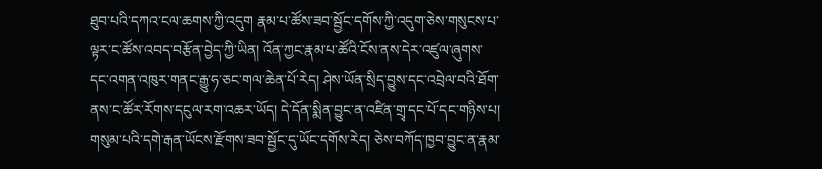ཐུབ་པའི་དཀའ་ངལ་ཆགས་ཀྱི་འདུག རྣམ་པ་ཚོས་ཟབ་སྦྱོང་དགོས་ཀྱི་འདུག་ཅེས་གསུངས་པ་ལྟར་ང་ཚོས་འབད་བརྩོན་བྱེད་ཀྱི་ཡིན། འོན་ཀྱང་རྣམ་པ་ཚོའི་ངོས་ནས་དེར་འཛུལ་ཞུགས་དང་འགན་འཁུར་གནང་རྒྱུ་ཧ་ཅང་གལ་ཆེན་པོ་རེད། ཤེས་ཡོན་སྲིད་བྱུས་དང་འབྲེལ་བའི་ཐོག་ནས་ང་ཚོར་རོགས་དངུལ་རག་འཆར་ཡོད། དེ་དོན་སྨིན་བྱུང་ན་འཛིན་གྲྭ་དང་པོ་དང་གཉིས་པ། གསུམ་པའི་དགེ་རྒན་ཡོངས་རྫོགས་ཟབ་སྦྱོང་དུ་ཡོང་དགོས་རེད། ཅེས་བཀོད་ཁྱབ་བྱུང་ན་རྣམ་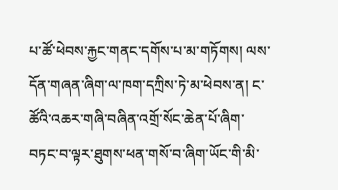པ་ཚོ་ཕེབས་རྐྱང་གནང་དགོས་པ་མ་གཏོགས། ལས་དོན་གཞན་ཞིག་ལ་ཁག་དཀྲིས་ཏེ་མ་ཕེབས་ན། ང་ཚོའི་འཆར་གཞི་བཞིན་འགྲོ་སོང་ཆེན་པོ་ཞིག་བཏང་བ་ལྟར་ཐུགས་ཕན་གསོ་བ་ཞིག་ཡོང་གི་མི་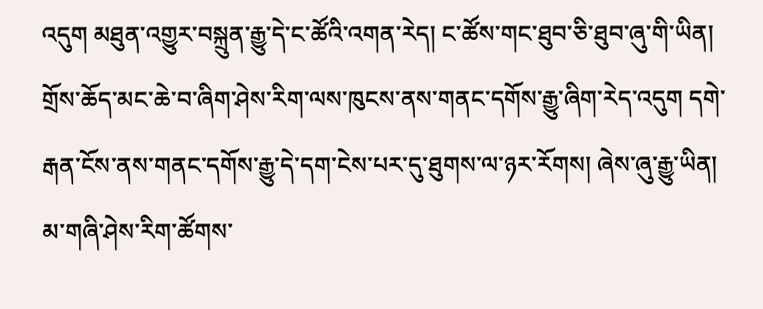འདུག མཐུན་འགྱུར་བསྐྲུན་རྒྱུ་དེ་ང་ཚོའི་འགན་རེད། ང་ཚོས་གང་ཐུབ་ཅི་ཐུབ་ཞུ་གི་ཡིན། གྲོས་ཆོད་མང་ཆེ་བ་ཞིག་ཤེས་རིག་ལས་ཁུངས་ནས་གནང་དགོས་རྒྱུ་ཞིག་རེད་འདུག དགེ་རྒན་ངོས་ནས་གནང་དགོས་རྒྱུ་དེ་དག་ངེས་པར་དུ་ཐུགས་ལ་ཉར་རོགས། ཞེས་ཞུ་རྒྱུ་ཡིན། མ་གཞི་ཤེས་རིག་ཚོགས་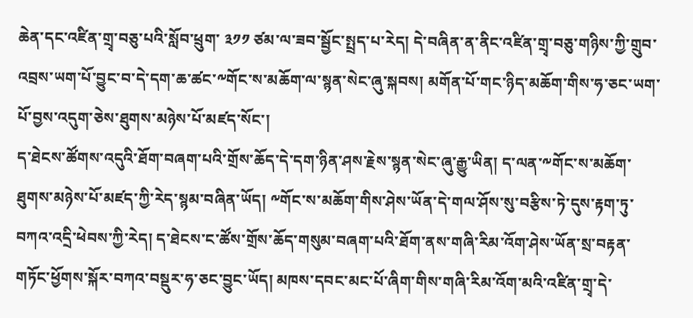ཆེན་དང་འཛིན་གྲྭ་བཅུ་པའི་སློབ་ཕྲུག་ ༣༡༡ ཙམ་ལ་ཟབ་སྦྱོང་སྤྲད་པ་རེད། དེ་བཞིན་ན་ནིང་འཛིན་གྲྭ་བཅུ་གཉིས་ཀྱི་གྲུབ་འབྲས་ཡག་པོ་བྱུང་བ་དེ་དག་ཆ་ཚང་༸གོང་ས་མཆོག་ལ་སྙན་སེང་ཞུ་སྐབས། མགོན་པོ་གང་ཉིད་མཆོག་གིས་ཧ་ཅང་ཡག་པོ་བྱས་འདུག་ཅེས་ཐུགས་མཉེས་པོ་མཛད་སོང་།
ད་ཐེངས་ཚོགས་འདུའི་ཐོག་བཞག་པའི་གྲོས་ཆོད་དེ་དག་ཉིན་ཤས་རྗེས་སྙན་སེང་ཞུ་རྒྱུ་ཡིན། ད་ལན་༸གོང་ས་མཆོག་ཐུགས་མཉེས་པོ་མཛད་ཀྱི་རེད་སྙམ་བཞིན་ཡོད། ༸གོང་ས་མཆོག་གིས་ཤེས་ཡོན་དེ་གལ་ཤོས་སུ་བརྩིས་ཏེ་དུས་རྟག་ཏུ་བཀའ་འདྲི་ཕེབས་ཀྱི་རེད། ད་ཐེངས་ང་ཚོས་གྲོས་ཆོད་གསུམ་བཞག་པའི་ཐོག་ནས་གཞི་རིམ་འོག་ཤེས་ཡོན་སྲ་བརྟན་གཏོང་ཕྱོགས་སྐོར་བཀའ་བསྡུར་ཧ་ཅང་བྱུང་ཡོད། མཁས་དབང་མང་པོ་ཞིག་གིས་གཞི་རིམ་འོག་མའི་འཛིན་གྲྭ་དེ་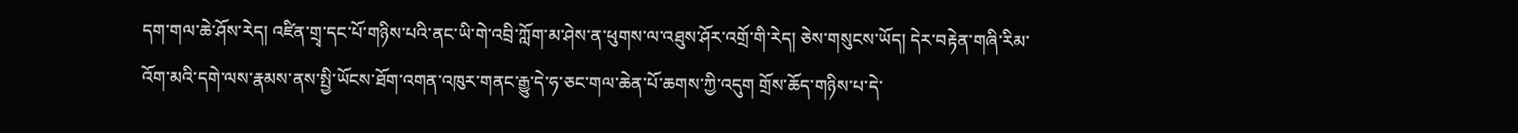དག་གལ་ཆེ་ཤོས་རེད། འཛིན་གྲྭ་དང་པོ་གཉིས་པའི་ནང་ཡི་གེ་འབྲི་ཀློག་མ་ཤེས་ན་ཕུགས་ལ་འཐུས་ཤོར་འགྲོ་གི་རེད། ཅེས་གསུངས་ཡོད། དེར་བརྟེན་གཞི་རིམ་འོག་མའི་དགེ་ལས་རྣམས་ནས་སྤྱི་ཡོངས་ཐོག་འགན་འཁུར་གནང་རྒྱུ་དེ་ཧ་ཅང་གལ་ཆེན་པོ་ཆགས་ཀྱི་འདུག གྲོས་ཆོད་གཉིས་པ་དེ་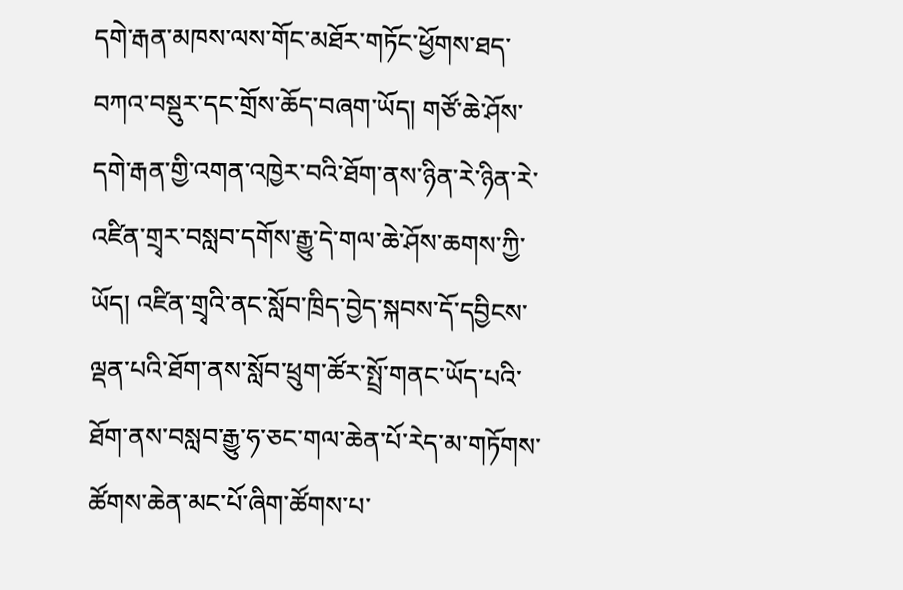དགེ་རྒན་མཁས་ལས་གོང་མཐོར་གཏོང་ཕྱོགས་ཐད་བཀའ་བསྡུར་དང་གྲོས་ཆོད་བཞག་ཡོད། གཙོ་ཆེ་ཤོས་དགེ་རྒན་གྱི་འགན་འཁྱེར་བའི་ཐོག་ནས་ཉིན་རེ་ཉིན་རེ་འཛིན་གྲྭར་བསླབ་དགོས་རྒྱུ་དེ་གལ་ཆེ་ཤོས་ཆགས་ཀྱི་ཡོད། འཛིན་གྲྭའི་ནང་སློབ་ཁྲིད་བྱེད་སྐབས་དོ་དབྱིངས་ལྡན་པའི་ཐོག་ནས་སློབ་ཕྲུག་ཚོར་སྤྲོ་གནང་ཡོད་པའི་ཐོག་ནས་བསླབ་རྒྱུ་ཧ་ཅང་གལ་ཆེན་པོ་རེད་མ་གཏོགས་ཚོགས་ཆེན་མང་པོ་ཞིག་ཚོགས་པ་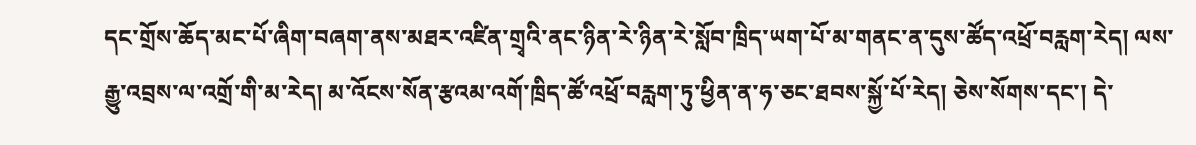དང་གྲོས་ཆོད་མང་པོ་ཞིག་བཞག་ནས་མཐར་འཛིན་གྲྭའི་ནང་ཉིན་རེ་ཉིན་རེ་སློབ་ཁྲིད་ཡག་པོ་མ་གནང་ན་དུས་ཚོད་འཕྲོ་བརླག་རེད། ལས་རྒྱུ་འབྲས་ལ་འགྲོ་གི་མ་རེད། མ་འོངས་སོན་རྩའམ་འགོ་ཁྲིད་ཚོ་འཕྲོ་བརླག་ཏུ་ཕྱིན་ན་ཧ་ཅང་ཐབས་སྐྱོ་པོ་རེད། ཅེས་སོགས་དང་། དེ་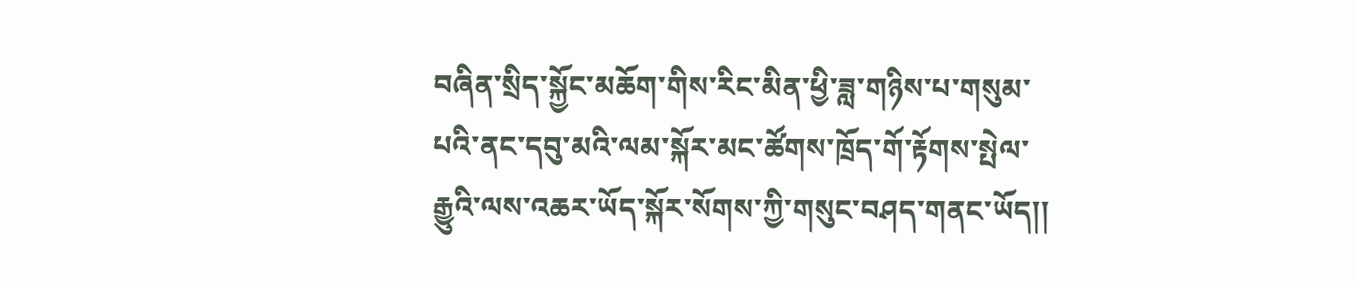བཞིན་སྲིད་སྐྱོང་མཆོག་གིས་རིང་མིན་ཕྱི་ཟླ་གཉིས་པ་གསུམ་པའི་ནང་དབུ་མའི་ལམ་སྐོར་མང་ཚོགས་ཁྲོད་གོ་རྟོགས་སྤེལ་རྒྱུའི་ལས་འཆར་ཡོད་སྐོར་སོགས་ཀྱི་གསུང་བཤད་གནང་ཡོད།།